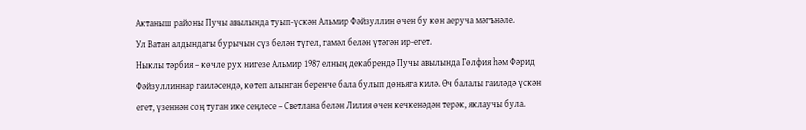Актаныш районы Пучы авылында туып-үскән Альмир Фәйзуллин өчен бу көн аеруча мәгънәле.
Ул Ватан алдындагы бурычын сүз белән түгел, гамәл белән үтәгән ир-егет.
Ныклы тәрбия – көчле рух нигезе Альмир 1987 елның декабрендә Пучы авылында Гөлфия һәм Фәрид Фәйзуллиннар гаиләсендә, көтеп алынган беренче бала булып дөньяга килә. Өч балалы гаиләдә үскән егет, үзеннән соң туган ике сеңлесе – Светлана белән Лилия өчен кечкенәдән терәк, яклаучы була.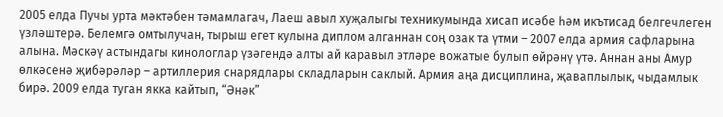2005 елда Пучы урта мәктәбен тәмамлагач, Лаеш авыл хуҗалыгы техникумында хисап исәбе һәм икътисад белгечлеген үзләштерә. Белемгә омтылучан, тырыш егет кулына диплом алганнан соң озак та үтми – 2007 елда армия сафларына алына. Мәскәү астындагы кинологлар үзәгендә алты ай каравыл этләре вожатые булып өйрәнү үтә. Аннан аны Амур өлкәсенә җибәрәләр – артиллерия снарядлары складларын саклый. Армия аңа дисциплина, җаваплылык, чыдамлык бирә. 2009 елда туган якка кайтып, “Әнәк”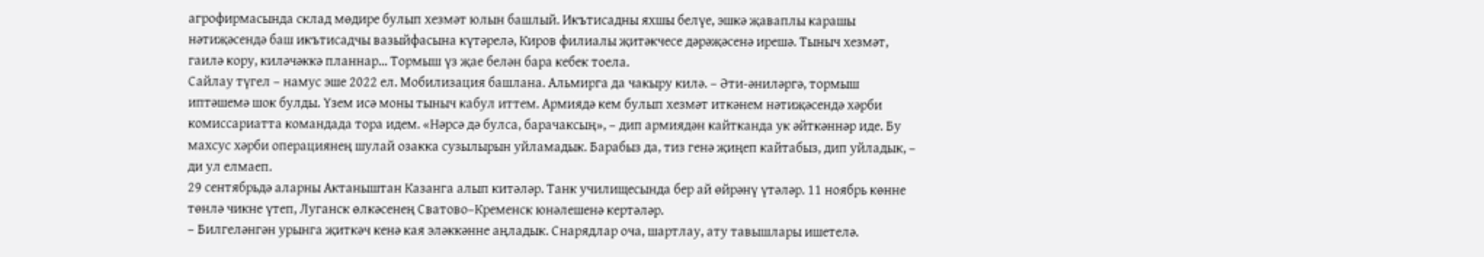агрофирмасында склад мөдире булып хезмәт юлын башлый. Икътисадны яхшы белүе, эшкә җаваплы карашы нәтиҗәсендә баш икътисадчы вазыйфасына күтәрелә, Киров филиалы җитәкчесе дәрәҗәсенә ирешә. Тыныч хезмәт, гаилә кору, киләчәккә планнар... Тормыш үз җае белән бара кебек тоела.
Сайлау түгел – намус эше 2022 ел. Мобилизация башлана. Альмирга да чакыру килә. – Әти-әниләргә, тормыш иптәшемә шок булды. Үзем исә моны тыныч кабул иттем. Армиядә кем булып хезмәт иткәнем нәтиҗәсендә хәрби комиссариатта командада тора идем. «Нәрсә дә булса, барачаксың», – дип армиядән кайтканда ук әйткәннәр иде. Бу махсус хәрби операциянең шулай озакка сузылырын уйламадык. Барабыз да, тиз генә җиңеп кайтабыз, дип уйладык, – ди ул елмаеп.
29 сентябрьдә аларны Актаныштан Казанга алып китәләр. Танк училищесында бер ай өйрәнү үтәләр. 11 ноябрь көнне төнлә чикне үтеп, Луганск өлкәсенең Сватово–Кременск юнәлешенә кертәләр.
– Билгеләнгән урынга җиткәч кенә кая эләккәнне аңладык. Снарядлар оча, шартлау, ату тавышлары ишетелә.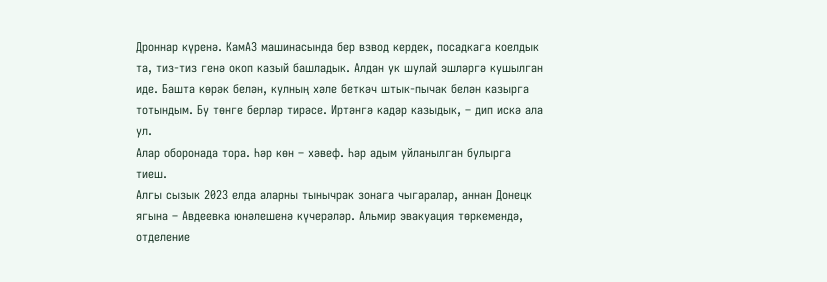Дроннар күренә. КамАЗ машинасында бер взвод кердек, посадкага коелдык та, тиз-тиз генә окоп казый башладык. Алдан ук шулай эшләргә кушылган иде. Башта көрәк белән, кулның хәле беткәч штык-пычак белән казырга тотындым. Бу төнге берләр тирәсе. Иртәнгә кадәр казыдык, – дип искә ала ул.
Алар оборонада тора. Һәр көн – хәвеф. Һәр адым уйланылган булырга тиеш.
Алгы сызык 2023 елда аларны тынычрак зонага чыгаралар, аннан Донецк ягына – Авдеевка юнәлешенә күчерәләр. Альмир эвакуация төркемендә, отделение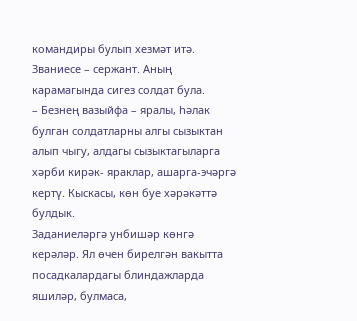командиры булып хезмәт итә. Званиесе – сержант. Аның карамагында сигез солдат була.
– Безнең вазыйфа – яралы, һәлак булган солдатларны алгы сызыктан алып чыгу, алдагы сызыктагыларга хәрби кирәк- яраклар, ашарга-эчәргә кертү. Кыскасы, көн буе хәрәкәттә булдык.
Заданиеләргә унбишәр көнгә керәләр. Ял өчен бирелгән вакытта посадкалардагы блиндажларда яшиләр, булмаса,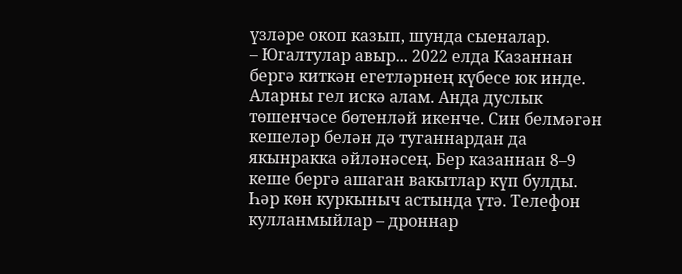үзләре окоп казып, шунда сыеналар.
– Югалтулар авыр... 2022 елда Казаннан бергә киткән егетләрнең күбесе юк инде. Аларны гел искә алам. Анда дуслык төшенчәсе бөтенләй икенче. Син белмәгән кешеләр белән дә туганнардан да якынракка әйләнәсең. Бер казаннан 8–9 кеше бергә ашаган вакытлар күп булды. Һәр көн куркыныч астында үтә. Телефон кулланмыйлар – дроннар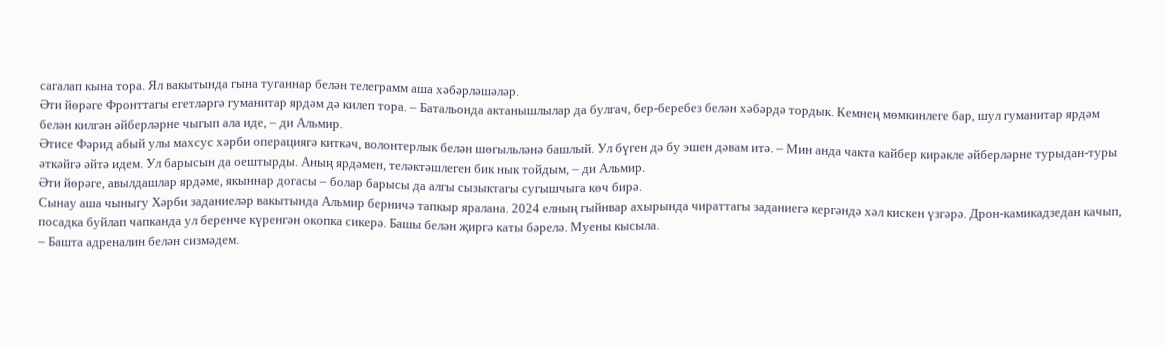сагалап кына тора. Ял вакытында гына туганнар белән телеграмм аша хәбәрләшәләр.
Әти йөрәге Фронттагы егетләргә гуманитар ярдәм дә килеп тора. – Батальонда актанышлылар да булгач, бер-беребез белән хәбәрдә тордык. Кемнең мөмкинлеге бар, шул гуманитар ярдәм белән килгән әйберләрне чыгып ала иде, – ди Альмир.
Әтисе Фәрид абый улы махсус хәрби операциягә киткәч, волонтерлык белән шөгыльләнә башлый. Ул бүген дә бу эшен дәвам итә. – Мин анда чакта кайбер кирәкле әйберләрне турыдан-туры әткәйгә әйтә идем. Ул барысын да оештырды. Аның ярдәмен, теләктәшлеген бик нык тойдым, – ди Альмир.
Әти йөрәге, авылдашлар ярдәме, якыннар догасы – болар барысы да алгы сызыктагы сугышчыга көч бирә.
Сынау аша чыныгу Хәрби заданиеләр вакытында Альмир берничә тапкыр яралана. 2024 елның гыйнвар ахырында чираттагы заданиегә кергәндә хәл кискен үзгәрә. Дрон-камикадзедан качып, посадка буйлап чапканда ул беренче күренгән окопка сикерә. Башы белән җиргә каты бәрелә. Муены кысыла.
– Башта адреналин белән сизмәдем.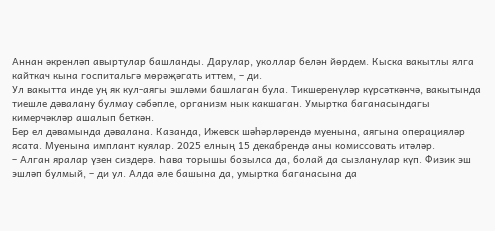Аннан әкренләп авыртулар башланды. Дарулар, уколлар белән йөрдем. Кыска вакытлы ялга кайткач кына госпитальгә мөрәҗәгать иттем, – ди.
Ул вакытта инде уң як кул-аягы эшләми башлаган була. Тикшеренүләр күрсәткәнчә, вакытында тиешле дәвалану булмау сәбәпле, организм нык какшаган. Умыртка баганасындагы кимерчәкләр ашалып беткән.
Бер ел дәвамында дәвалана. Казанда, Ижевск шәһәрләрендә муенына, аягына операцияләр ясата. Муенына имплант куялар. 2025 елның 15 декабрендә аны комиссовать итәләр.
– Алган яралар үзен сиздерә. Һава торышы бозылса да, болай да сызланулар күп. Физик эш эшләп булмый, – ди ул. Алда әле башына да, умыртка баганасына да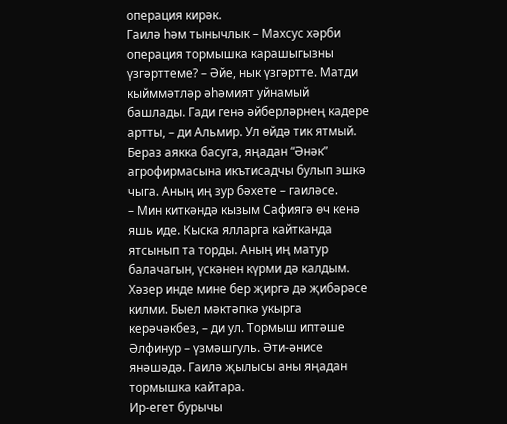операция кирәк.
Гаилә һәм тынычлык – Махсус хәрби операция тормышка карашыгызны үзгәрттеме? – Әйе, нык үзгәртте. Матди кыйммәтләр әһәмият уйнамый башлады. Гади генә әйберләрнең кадере артты, – ди Альмир. Ул өйдә тик ятмый. Бераз аякка басуга, яңадан “Әнәк” агрофирмасына икътисадчы булып эшкә чыга. Аның иң зур бәхете – гаиләсе.
– Мин киткәндә кызым Сафиягә өч кенә яшь иде. Кыска ялларга кайтканда ятсынып та торды. Аның иң матур балачагын, үскәнен күрми дә калдым. Хәзер инде мине бер җиргә дә җибәрәсе килми. Быел мәктәпкә укырга керәчәкбез, – ди ул. Тормыш иптәше Әлфинур – үзмәшгуль. Әти-әнисе янәшәдә. Гаилә җылысы аны яңадан тормышка кайтара.
Ир-егет бурычы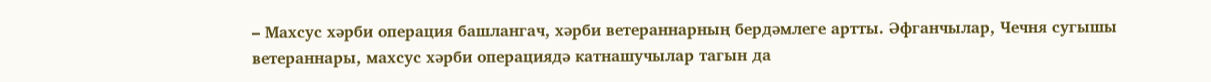– Махсус хәрби операция башлангач, хәрби ветераннарның бердәмлеге артты. Әфганчылар, Чечня сугышы ветераннары, махсус хәрби операциядә катнашучылар тагын да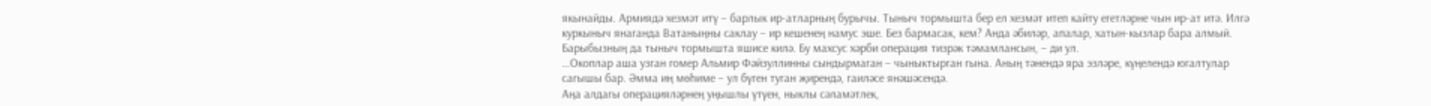якынайды. Армиядә хезмәт итү – барлык ир-атларның бурычы. Тыныч тормышта бер ел хезмәт итеп кайту егетләрне чын ир-ат итә. Илгә куркыныч янаганда Ватаныңны саклау – ир кешенең намус эше. Без бармасак, кем? Анда әбиләр, апалар, хатын-кызлар бара алмый. Барыбызның да тыныч тормышта яшисе килә. Бу махсус хәрби операция тизрәк тәмамлансын, – ди ул.
…Окоплар аша узган гомер Альмир Фәйзуллинны сындырмаган – чыныктырган гына. Аның тәнендә яра эзләре, күңелендә югалтулар сагышы бар. Әмма иң мөһиме – ул бүген туган җирендә, гаиләсе янәшәсендә.
Аңа алдагы операцияләрнең уңышлы үтүен, ныклы сәламәтлек,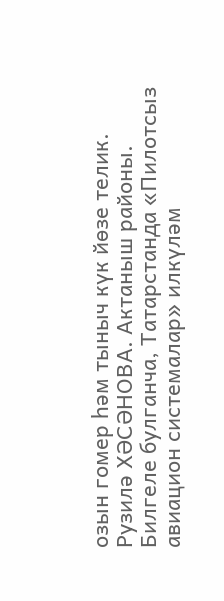озын гомер һәм тыныч күк йөзе телик.
Рузилә ХӘСӘНОВА. Актаныш районы.
Билгеле булганча, Татарстанда «Пилотсыз авиацион системалар» илкүләм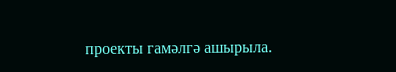проекты гамәлгә ашырыла.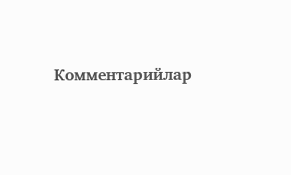Комментарийлар